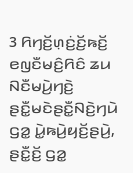3 ꤖꤚꤢꤩ꤬ꤛ꤫ꤢꤦ꤬ꤢꤩ꤬ꤒꤢꤩ꤬ ꤕꤜꤢꤪꤗꤢꤨ꤬ꤖꤢꤨ ꤘꤣ ꤡꤢꤪꤗꤣꤧ꤬ꤚꤢꤧ꤬ ꤔꤢꤪ꤭ꤗꤢꤧꤔꤢꤪ꤭ꤡꤢꤧ꤬ꤚꤣꤧ ꤞꤤ꤭ ꤣꤧ꤭ꤒꤣꤧ꤬ꤟꤢꤩ꤬ꤔꤣꤧ꤬, ꤔꤢꤪ꤭ꤢꤩ꤬ ꤞꤤ꤭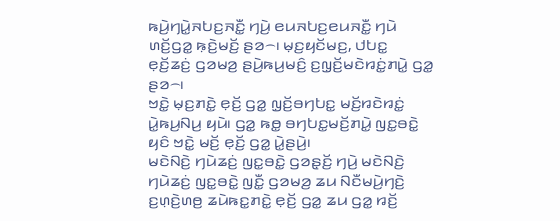ꤒꤣꤧ꤬ꤚꤣꤧ꤭ꤏꤝꤢ꤬ꤏꤢꤪ꤭ ꤚꤣꤧ꤬ ꤕꤣꤏꤝꤢ꤬ꤕꤣꤏꤢꤪ꤭ ꤚꤣꤧ ꤛꤢꤩ꤬ꤞꤤ꤭ ꤒ꤫ꤢꤧ꤬ꤗꤢꤩ꤬ ꤔꤤ꤮꤯ ꤗ꤫ꤢ꤬ꤟꤢꤩꤗꤢ꤬, ꤓꤝꤢ꤭ ꤕ꤫ꤢꤩ꤬ꤘꤢꤦ꤬ ꤞꤤꤗꤤ꤬ ꤔꤣꤧ꤬ꤒꤣ꤬ꤗꤢꤨ꤬ ꤢ꤬ꤜ꤫ꤢꤩ꤬ꤗꤢꤧꤙꤢꤦ꤭ꤊꤣꤧ꤭ ꤞꤤ꤭ ꤔꤤ꤮꤯
ꤠꤢꤧ꤭ ꤗ꤫ꤢ꤬ꤊꤢꤧ꤭ ꤕ꤫ꤢꤩ꤬ ꤞꤤ꤭ ꤜ꤫ꤢꤩ꤬ꤋꤚꤝꤢ꤭ ꤗꤢꤩ꤬ꤙꤢꤧꤙꤢꤦ꤭ ꤣꤧ꤭ꤒꤣ꤬ꤡꤣ꤬ ꤟꤣꤧ꤯ ꤞꤤ꤭ ꤒꤥ꤭ ꤋꤚꤝꤢ꤭ꤗꤢꤩ꤬ꤊꤣꤧ꤭ ꤜꤢ꤭ꤋꤢꤧ꤭ ꤟꤢꤨ ꤠꤢꤧ꤭ ꤗꤢꤩ꤬ ꤕ꤫ꤢꤩ꤬ ꤞꤤ꤭ ꤣꤧ꤭ꤔꤣꤧ꤬꤯
ꤗꤢꤧꤡꤢꤧ꤬ ꤚꤣꤧꤘꤢꤦ꤬ ꤜꤢ꤭ꤋꤢꤧ꤭ ꤞꤤꤔ꤫ꤢꤩ꤬ ꤚꤣꤧ꤬ ꤗꤢꤧꤡꤢꤧ꤬ ꤚꤣꤧꤘꤢꤦ꤬ ꤜꤢ꤭ꤋꤢꤧ꤭ ꤜꤢꤪ꤭ ꤞꤤꤗꤤ꤬ ꤘꤣ ꤡꤢꤪꤗꤣꤧ꤬ꤚꤢꤧ꤬ ꤢ꤬ꤛ꤫ꤢꤧ꤬ꤛꤥ꤬ ꤘꤣꤧꤒꤢ꤭ꤊꤢꤧ꤭ ꤕ꤫ꤢꤩ꤬ ꤞꤤ꤭ ꤘꤣ ꤞꤤ꤭ ꤙꤢꤩ꤬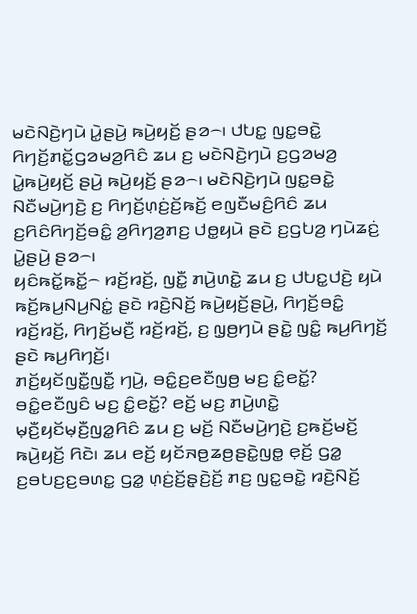ꤗꤢꤧꤡꤢꤧ꤬ꤚꤣꤧ ꤣꤧ꤭ꤔꤣꤧ꤬ ꤒꤣꤧ꤬ꤟꤢꤩ꤬ ꤔꤤ꤮꤯ ꤓꤝꤢ꤭ ꤜꤢ꤭ꤋꤢꤧ꤭ ꤖꤚꤢꤩ꤬ꤊꤢꤩ꤭ꤞꤤꤗꤤ꤬ꤖꤢꤨ ꤘꤣ ꤢ꤬ ꤗꤢꤧꤡꤢꤧ꤬ꤚꤣꤧ ꤢ꤬ꤞꤤꤗꤤ꤬ ꤣꤧ꤭ꤒꤣꤧ꤬ꤟꤢꤩ꤬ ꤔꤣꤧ꤬ ꤒꤣꤧ꤬ꤟꤢꤩ꤬ ꤔꤤ꤮꤯ ꤗꤢꤧꤡꤢꤧ꤬ꤚꤣꤧ ꤜꤢ꤭ꤋꤢꤧ꤭ ꤡꤢꤪꤗꤣꤧ꤬ꤚꤢꤧ꤬ ꤢ꤬ ꤖꤚꤢꤩ꤬ꤛ꤫ꤢꤦ꤬ꤢꤩ꤬ꤒꤢꤩ꤬ ꤕꤜꤢꤪꤗꤢꤨ꤬ꤖꤢꤨ ꤘꤣ ꤢ꤬ꤖꤢꤨꤖꤚꤢꤩ꤬ꤋꤢꤨ꤭ ꤤ꤬ꤖꤚꤤ꤬ꤊꤢ꤬ ꤓꤥ꤭ꤟꤣꤧ ꤔꤢꤧ ꤢ꤬ꤞꤝꤤ꤬ ꤚꤣꤧꤘꤢꤦ꤬ ꤣꤧ꤭ꤔꤣꤧ꤬ ꤔꤤ꤮꤯
ꤟꤢꤨꤒꤢꤩ꤭ꤒꤢꤩ꤭꤮ ꤙꤢꤩ꤬ꤙꤢꤩ꤬, ꤜꤢꤪ꤭ ꤊꤣꤧ꤬ꤛꤢꤧ꤭ ꤘꤣ ꤢ꤬ ꤓꤝꤢ꤭ꤓꤢꤧ꤬ ꤟꤣꤧ ꤒꤢꤩ꤬ꤒꤣ꤬ꤡꤣ꤬ꤡꤢꤦ꤭ ꤔꤢꤧ ꤙꤢꤧ꤬ꤡꤢꤩ꤬ ꤒꤣꤧ꤬ꤟꤢꤩ꤬ꤔꤣꤧ꤬, ꤖꤚꤢꤩ꤬ꤋꤢꤨ꤭ ꤙꤢꤩ꤬ꤙꤢꤩ꤬, ꤖꤚꤢꤩ꤬ꤗꤢꤪ꤬ ꤙꤢꤩ꤬ꤙꤢꤩ꤬, ꤢ꤬ ꤜ꤫ꤥ꤬ꤚꤣꤧ ꤔꤢꤧ꤭ ꤜꤢꤨ꤭ ꤒꤣ꤬ꤖꤚꤢꤩ꤬ ꤔꤢꤧ ꤒꤣ꤬ꤖꤚꤢꤩ꤬꤯
ꤊꤢꤩ꤬ꤟꤢꤩꤜꤢꤪ꤭ꤜꤢꤪ꤭ ꤚꤣꤧ꤬, ꤋꤢꤨ꤭ꤢ꤬ꤕꤢꤪꤜꤥ꤬ ꤗꤢ꤬ ꤢꤨ꤭ꤕꤢꤩ꤭? ꤋꤢꤨ꤭ꤕꤢꤪꤜꤢꤨ ꤗꤢ꤬ ꤢꤨ꤭ꤕꤢꤩ꤭? ꤕꤢꤩ꤬ ꤗꤢ꤬ ꤊꤣꤧ꤬ꤛꤢꤧ꤭ ꤗ꤫ꤢꤪ꤬ꤟꤢꤩꤗ꤫ꤢꤪ꤬ꤜꤤ꤭ꤖꤢꤨ ꤘꤣ ꤢ꤬ ꤗꤢꤩ꤬ ꤡꤢꤪꤗꤣꤧ꤬ꤚꤢꤧ꤬ ꤢ꤬ꤒꤢꤩ꤬ꤗꤢꤩ꤬ ꤒꤣꤧ꤬ꤟꤢꤩ꤬ ꤖꤢꤧ꤯ ꤘꤣ ꤕꤢꤩ꤬ ꤟꤢꤩꤏꤥ꤬ꤘꤥ꤬ꤔꤢꤧ꤭ꤜꤥ꤭ ꤕ꤫ꤢꤩ꤬ ꤞꤤ꤭ ꤢ꤬ꤋꤝꤢ꤬ꤢ꤬ꤋꤛꤢ꤭ ꤞꤤ꤭ ꤛ꤫ꤢꤦ꤬ꤢꤩ꤬ꤔ꤫ꤢꤧ꤬ꤢꤩ꤬ ꤊꤢ꤬ ꤜꤢ꤭ꤋꤢꤧ꤭ ꤙꤢꤧ꤬ꤡꤢꤩ꤬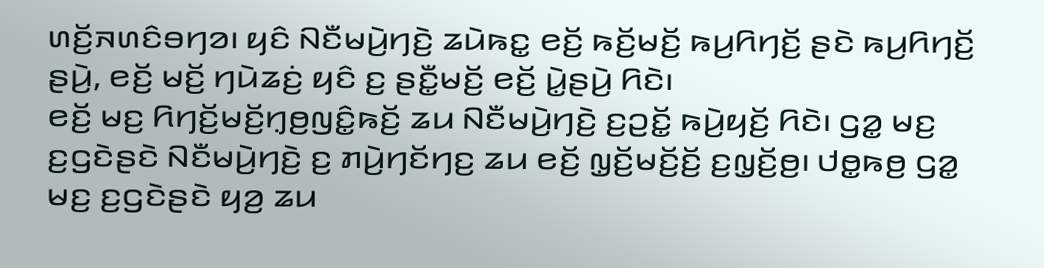ꤛꤢꤩ꤬ꤏꤛꤢꤨꤋꤚꤤ꤯ ꤟꤢꤨ ꤡꤢꤪꤗꤣꤧ꤬ꤚꤢꤧ꤬ ꤘꤣꤧꤒꤢ꤭ ꤕꤢꤩ꤬ ꤒꤢꤩ꤬ꤗꤢꤩ꤬ ꤒꤣ꤬ꤖꤚꤢꤩ꤬ ꤔꤢꤧ ꤒꤣ꤬ꤖꤚꤢꤩ꤬ ꤔꤣꤧ꤬, ꤕꤢꤩ꤬ ꤗꤢꤩ꤬ ꤚꤣꤧꤘꤢꤦ꤬ ꤟꤢꤨ ꤢ꤬ ꤔꤢꤪ꤭ꤗꤢꤩ꤬ ꤕꤢꤩ꤬ ꤣꤧ꤭ꤔꤣꤧ꤬ ꤖꤢꤧ꤯
ꤕꤢꤩ꤬ ꤗꤢ꤬ ꤖꤚꤢꤩ꤬ꤗꤢꤩ꤬ꤚ꤫ꤥ꤬ꤜꤢꤨ꤭ꤒꤢꤩ꤬ ꤘꤣ ꤡꤢꤪꤗꤣꤧ꤬ꤚꤢꤧ꤬ ꤢ꤬ꤑꤢꤩ꤭ ꤒꤣꤧ꤬ꤟꤢꤩ꤬ ꤖꤢꤧ꤯ ꤞꤤ꤭ ꤗꤢ꤬ ꤢ꤬ꤞꤢꤧꤔꤢꤧ ꤡꤢꤪꤗꤣꤧ꤬ꤚꤢꤧ꤬ ꤢ꤬ ꤊꤣꤧ꤬ꤚꤢꤩꤚꤢ꤬ ꤘꤣ ꤕꤢꤩ꤬ ꤜ꤫ꤢꤩ꤬ꤗꤢꤩ꤬ꤢꤩ꤬ ꤢ꤬ꤜ꤫ꤢꤩ꤬ꤥ꤬꤯ ꤓꤥ꤭ꤒꤥ꤬ ꤞꤤ꤭ ꤗꤢ꤬ ꤢ꤬ꤞꤢꤧꤔꤢꤧ ꤟꤤ꤬ ꤘꤣ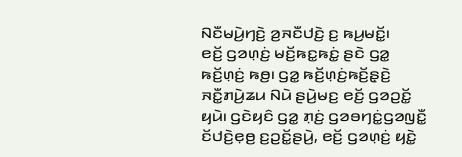ꤡꤢꤪꤗꤣꤧ꤬ꤚꤢꤧ꤬ ꤤ꤬ꤏꤢꤪꤓꤢꤧ꤬ ꤢ꤬ ꤒꤣ꤬ꤗꤢꤩ꤭꤯
ꤕꤢꤩ꤬ ꤞꤤꤛ꤫ꤢꤦ꤬ ꤗꤢꤩ꤬ꤒꤢ꤭ꤒꤢꤦ꤭ ꤔꤢꤧ ꤞꤤ꤭ ꤒꤢꤩ꤬ꤛ꤫ꤢꤦ꤬ ꤒꤥ꤬꤯ ꤞꤤ꤭ ꤒꤢꤩ꤬ꤛ꤫ꤢꤦ꤬ꤒꤢꤩ꤬ꤔ꤫ꤢꤧ꤬ ꤏꤢꤪ꤭ꤊꤣꤧ꤬ꤘꤣ ꤡꤣꤧ ꤔꤣꤧ꤬ꤗꤢ꤬ ꤕꤢꤩ꤬ ꤞꤤꤑꤢꤩ꤭ ꤟꤣꤧ꤯ ꤞꤢꤧꤟꤢꤨ ꤞꤤ꤭ ꤊ꤫ꤢꤦ꤬ ꤞꤤꤋꤚꤢꤦ꤭ꤞꤤꤜꤢꤪ꤭ ꤢꤩꤓꤢꤧ꤬ꤕ꤫ꤥ꤬ ꤢ꤬ꤑꤢꤩ꤭ꤔꤣꤧ꤬, ꤕꤢꤩ꤬ ꤞꤤꤛ꤫ꤢꤦ꤬ ꤟꤢꤧ꤭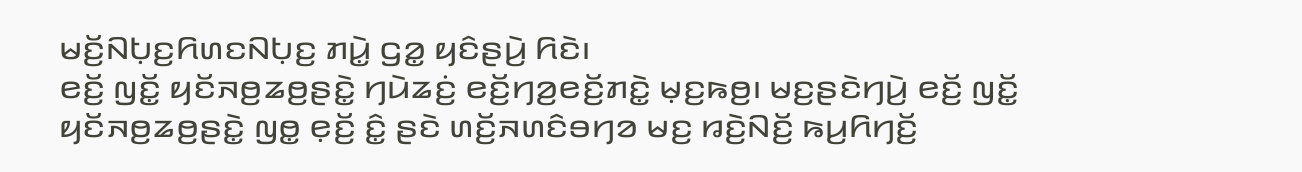ꤗꤢꤩ꤬ꤡꤝ꤫ꤢ꤬ꤖꤛꤢꤡꤝ꤫ꤢ꤬ ꤊꤣꤧ꤭ ꤞꤤ꤭ ꤟꤢꤨꤔꤣꤧ꤬ ꤖꤢꤧ꤯
ꤕꤢꤩ꤬ ꤜꤢꤩ꤭ ꤟꤢꤩꤏꤥ꤬ꤘꤥ꤬ꤔꤢꤧ꤭ ꤚꤣꤧꤘꤢꤦ꤬ ꤕꤢꤩ꤬ꤚꤤ꤬ꤕꤢꤩ꤬ꤊꤢꤧ꤭ ꤗ꤫ꤢ꤬ꤒꤥ꤬꤯ ꤗꤢ꤬ꤔꤢꤧꤚꤣꤧ꤬ ꤕꤢꤩ꤬ ꤜꤢꤩ꤭ ꤟꤢꤩꤏꤥ꤬ꤘꤥ꤬ꤔꤢꤧ꤭ ꤜꤥ꤭ ꤕ꤫ꤢꤩ꤬ ꤢꤨ꤭ ꤔꤢꤧ ꤛꤢꤩ꤬ꤏꤛꤢꤨꤋꤚꤤ ꤗꤢ꤬ ꤙꤢꤧ꤬ꤡꤢꤩ꤬ ꤒꤣ꤬ꤖꤚꤢꤩ꤬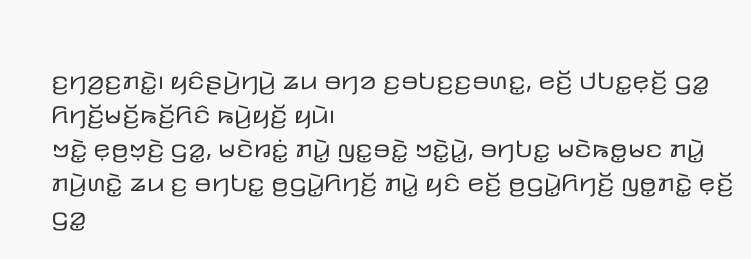ꤢ꤬ꤚꤤ꤬ꤢ꤬ꤊꤢꤧ꤭꤯ ꤟꤢꤨꤔꤣꤧ꤬ꤚꤣꤧ꤬ ꤘꤣ ꤋꤚꤤ ꤢ꤬ꤋꤝꤢ꤬ꤢ꤬ꤋꤛꤢ꤭, ꤕꤢꤩ꤬ ꤓꤝꤢ꤭ꤕ꤫ꤢꤩ꤬ ꤞꤤ꤭ ꤖꤚꤢꤩ꤬ꤗꤢꤩ꤬ꤒꤢꤩ꤬ꤖꤢꤨ ꤒꤣꤧ꤬ꤟꤢꤩ꤬ ꤟꤣꤧ꤯
ꤠꤢꤧ꤭ ꤕ꤫ꤥ꤬ꤠ꤫ꤢꤧ꤬ ꤞꤤ꤭, ꤗꤢꤧꤙꤢꤦ꤭ ꤊꤣꤧ꤭ ꤜꤢ꤭ꤋꤢꤧ꤭ ꤠꤢꤧ꤭ꤣꤧ꤭, ꤋꤚꤝꤢ꤭ ꤗꤢꤧꤒꤥ꤭ꤗꤢ ꤊꤣꤧ꤭ ꤊꤣꤧ꤬ꤛꤢꤧ꤭ ꤘꤣ ꤢ꤬ ꤋꤚꤝꤢ꤭ ꤥ꤬ꤞꤣꤧ꤭ꤖꤚꤢꤩ꤬ ꤊꤣꤧ꤭ ꤟꤢꤨ ꤕꤢꤩ꤬ ꤥ꤬ꤞꤣꤧ꤭ꤖꤚꤢꤩ꤬ ꤜꤥ꤭ꤊꤢꤧ꤭ ꤕ꤫ꤢꤩ꤬ ꤞꤤ꤭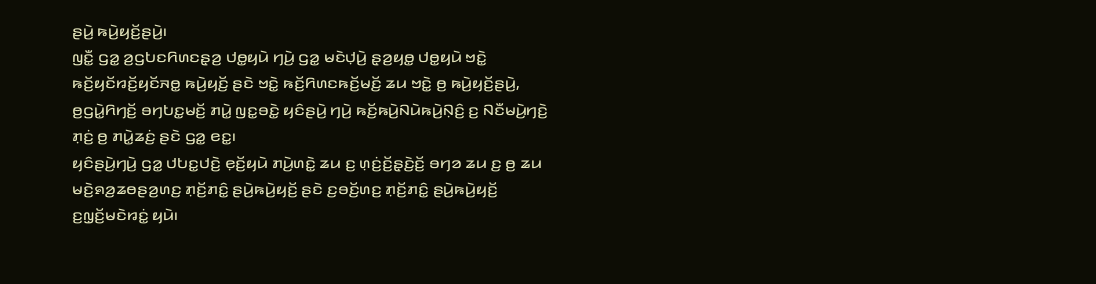ꤔꤣꤧ꤬ ꤒꤣꤧ꤬ꤟꤢꤩ꤬ꤔꤣꤧ꤬꤯
ꤜꤢꤪ꤭ ꤞꤤ꤭ ꤤ꤬ꤞꤝꤢꤖꤛꤢꤔ꤫ꤤ꤬ ꤓꤥ꤭ꤟꤣꤧ ꤚꤣꤧ꤬ ꤞꤤ꤭ ꤗꤢꤧꤓ꤫ꤣꤧ꤬ ꤔ꤫ꤤ꤬ꤟꤥ꤭ ꤓꤥ꤭ꤟꤣꤧ ꤠꤢꤧ꤭ ꤒꤢꤩ꤬ꤟꤢꤩꤙꤢꤩ꤬ꤟꤢꤩꤏꤥ꤭ ꤒꤣꤧ꤬ꤟꤢꤩ꤬ ꤔꤢꤧ ꤠꤢꤧ꤭ ꤒꤢꤩ꤬ꤖꤛꤢꤒꤢꤩ꤬ꤗꤢꤩ꤬ ꤘꤣ ꤠꤢꤧ꤭ ꤥ꤬ ꤒꤣꤧ꤬ꤟꤢꤩ꤬ꤔꤣꤧ꤬, ꤥ꤬ꤞꤣꤧ꤭ꤖꤚꤢꤩ꤬ ꤋꤚꤝꤢ꤭ꤗꤢꤩ꤬ ꤊꤣꤧ꤭ ꤜꤢ꤭ꤋꤢꤧ꤭ ꤟꤢꤨꤔꤣꤧ꤬ ꤚꤣꤧ꤬ ꤒꤢꤩ꤬ꤒꤣꤧ꤬ꤡꤣꤧꤒꤣꤧ꤬ꤡ꤫ꤢꤨ꤬ ꤢ꤬ ꤡꤢꤪꤗꤣꤧ꤬ꤚꤢꤧ꤬ ꤊ꤫ꤢꤦ꤬ ꤥ꤬ ꤊꤣꤧ꤭ꤘꤢꤦ꤬ ꤔꤢꤧ ꤞꤤ꤭ ꤕꤢ꤭꤯
ꤟꤢꤨꤔꤣꤧ꤬ꤚꤣꤧ꤬ ꤞꤤ꤭ ꤓꤝꤢ꤭ꤓꤢꤧ꤬ ꤕ꤫ꤢꤩ꤬ꤟꤣꤧ ꤊꤣꤧ꤬ꤛꤢꤧ꤭ ꤘꤣ ꤢ꤬ ꤛ꤫ꤢꤦ꤬ꤢꤩ꤬ꤔ꤫ꤢꤧ꤬ꤢꤩ꤬ ꤋꤚꤤ ꤘꤣ ꤢ꤬ ꤥ꤬ ꤘꤣ ꤗꤢꤧ꤬ꤎꤤ꤬ꤘꤥꤔꤤ꤬ꤛꤢ꤬ ꤊ꤫ꤢꤩ꤬ꤊꤢꤨ꤭ ꤔꤣꤧ꤬ꤒꤣꤧ꤬ꤟꤢꤩ꤬ ꤔꤢꤧ ꤢ꤬ꤋꤢꤩ꤬ꤛꤢ꤬ ꤊ꤫ꤢꤩ꤬ꤊꤢꤨ꤭ ꤔꤣꤧ꤬ꤒꤣꤧ꤬ꤟꤢꤩ꤬ ꤢ꤬ꤜ꤫ꤢꤩ꤬ꤗꤢꤧꤙꤢꤦ꤭ ꤟꤣꤧ꤯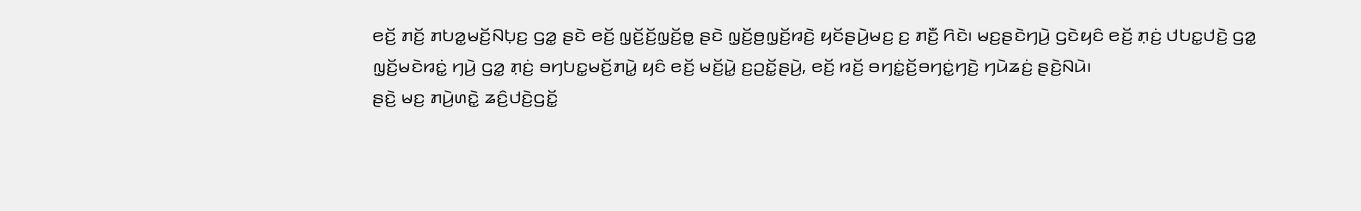ꤕꤢꤩ꤬ ꤊꤢꤩ꤬ ꤊꤝꤤ꤭ꤗꤢꤩ꤬ꤡꤝ꤫ꤢ꤬ ꤞꤤ꤭ ꤔꤢꤧ ꤕꤢꤩ꤬ ꤜ꤫ꤢꤩ꤬ꤢꤩ꤬ꤜ꤫ꤢꤩ꤬ꤥ꤭ ꤔꤢꤧ ꤜ꤫ꤢꤩ꤬ꤥ꤬ꤜ꤫ꤢꤩ꤬ꤙꤢꤧ꤬ ꤟꤢꤩꤔꤣꤧ꤬ꤗꤢ꤬ ꤢ꤬ ꤊꤢꤪ꤬ ꤖꤢꤧ꤯ ꤗꤢ꤬ꤔꤢꤧꤚꤣꤧ꤬ ꤞꤢꤧꤟꤢꤨ ꤕꤢꤩ꤬ ꤊ꤫ꤢꤦ꤬ ꤓꤝꤢ꤭ꤓꤢꤧ꤬ ꤞꤤ꤭ ꤜ꤫ꤢꤩ꤬ꤗꤢꤧꤙꤢꤦ꤭ ꤚꤣꤧ꤬ ꤞꤤ꤭ ꤊ꤫ꤢꤦ꤬ ꤋꤚꤝꤢ꤭ꤗꤢꤩ꤬ꤊꤣꤧ꤭ ꤟꤢꤨ ꤕꤢꤩ꤬ ꤗꤢꤩ꤬ꤣꤧ꤭ ꤢ꤬ꤑꤢꤩ꤭ꤔꤣꤧ꤬, ꤕꤢꤩ꤬ ꤙꤢꤩ꤬ ꤋꤚꤢꤦ꤭ꤢꤩ꤬ꤋꤚꤢꤦ꤭ꤚꤢꤧ꤬ ꤚꤣꤧꤘꤢꤦ꤬ ꤔꤢꤧ꤬ꤡꤣꤧ꤯
ꤔꤢꤧ꤬ ꤗꤢ꤬ ꤊꤣꤧ꤬ꤛꤢꤧ꤭ ꤘꤢꤨ꤬ꤓꤢꤧ꤬ꤞꤢꤩ꤭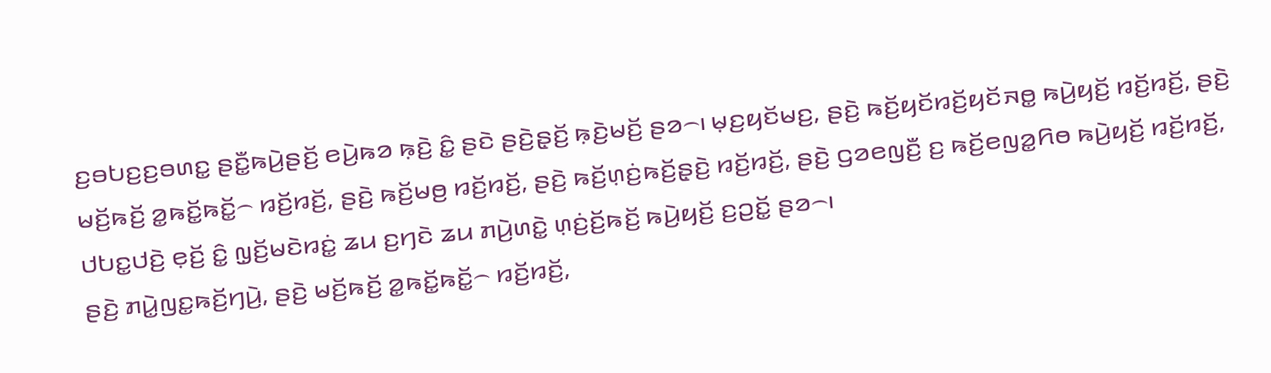ꤢ꤬ꤋꤝꤢ꤬ꤢ꤬ꤋꤛꤢ꤭ ꤔꤢꤪ꤭ꤒꤣꤧ꤬ꤔꤢꤩ꤬ ꤕꤣꤧ꤬ꤒꤤ ꤒ꤫ꤢꤧ꤬ ꤢꤨ꤭ ꤔꤢꤧ ꤔꤢꤧ꤬ꤔ꤫ꤢꤩ꤬ ꤒ꤫ꤢꤧ꤬ꤗꤢꤩ꤬ ꤔꤤ꤮꤯ ꤗ꤫ꤢ꤬ꤟꤢꤩꤗꤢ꤬, ꤔꤢꤧ꤬ ꤒꤢꤩ꤬ꤟꤢꤩꤙꤢꤩ꤬ꤟꤢꤩꤏꤥ꤭ ꤒꤣꤧ꤬ꤟꤢꤩ꤬ ꤙꤢꤩ꤬ꤙꤢꤩ꤬, ꤔꤢꤧ꤬ ꤗꤢꤩ꤬ꤒꤢꤩ꤬ ꤤ꤭ꤒꤢꤩ꤭ꤒꤢꤩ꤭꤮ ꤙꤢꤩ꤬ꤙꤢꤩ꤬, ꤔꤢꤧ꤬ ꤒꤢꤩ꤬ꤗꤥ꤬ ꤙꤢꤩ꤬ꤙꤢꤩ꤬, ꤔꤢꤧ꤬ ꤒꤢꤩ꤬ꤛ꤫ꤢꤦ꤬ꤒꤢꤩ꤬ꤔ꤫ꤢꤧ꤬ ꤙꤢꤩ꤬ꤙꤢꤩ꤬, ꤔꤢꤧ꤬ ꤞꤤꤕꤜꤢꤪ꤬ ꤢ꤬ ꤒꤢꤩ꤬ꤕꤜꤤ꤭ꤖꤥ ꤒꤣꤧ꤬ꤟꤢꤩ꤬ ꤙꤢꤩ꤬ꤙꤢꤩ꤬, ꤓꤝꤢ꤭ꤓꤢꤧ꤬ ꤕ꤫ꤢꤩ꤬ ꤢꤨ꤭ ꤜ꤫ꤢꤩ꤬ꤗꤢꤧꤙꤢꤦ꤭ ꤘꤣ ꤢ꤬ꤚꤢꤧ ꤘꤣ ꤊꤣꤧ꤬ꤛꤢꤧ꤭ ꤛ꤫ꤢꤦ꤬ꤢꤩ꤬ꤒꤢꤩ꤬ ꤒꤣꤧ꤬ꤟꤢꤩ꤬ ꤢ꤬ꤑꤢꤩ꤭ ꤔꤤ꤮꤯
ꤔꤢꤧ꤬ ꤊꤣꤧ꤭ꤜꤢ꤭ꤒꤢꤩ꤬ꤚꤣꤧ꤬, ꤔꤢꤧ꤬ ꤗꤢꤩ꤬ꤒꤢꤩ꤬ ꤤ꤭ꤒꤢꤩ꤭ꤒꤢꤩ꤭꤮ ꤙꤢꤩ꤬ꤙꤢꤩ꤬,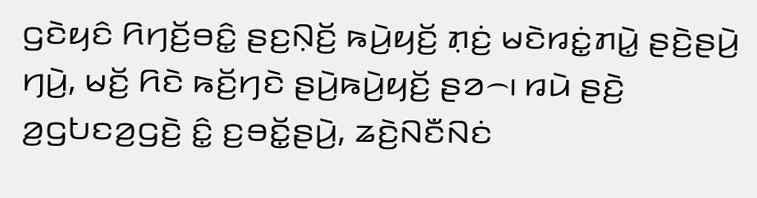ꤞꤢꤧꤟꤢꤨ ꤖꤚꤢꤩ꤬ꤋꤢꤨ꤭ ꤔꤢ꤬ꤡ꤫ꤢꤩ꤬ ꤒꤣꤧ꤬ꤟꤢꤩ꤬ ꤊ꤫ꤢꤦ꤬ ꤗꤢꤧꤙꤢꤦ꤭ꤊꤣꤧ꤭ ꤔꤢꤧ꤬ꤔꤣꤧ꤬ ꤚꤣꤧ꤬, ꤗꤢꤩ꤬ ꤖꤢꤧ ꤒꤢꤩ꤬ꤚꤢꤧ ꤔꤣꤧ꤬ꤒꤣꤧ꤬ꤟꤢꤩ꤬ ꤔꤤ꤮꤯ ꤙꤣꤧ ꤔꤢꤧ꤬ ꤤ꤬ꤞꤝꤢꤤ꤬ꤞꤢꤧ꤬ ꤢꤨ꤭ ꤢ꤬ꤋꤢꤩ꤭ꤔꤣꤧ꤬, ꤘꤢꤧ꤬ꤡꤢꤪꤡꤢꤦ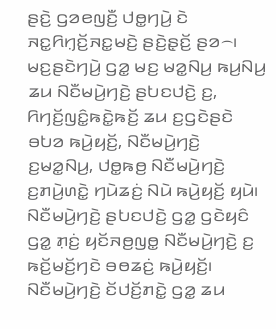ꤔꤢꤧ꤬ ꤞꤤꤕꤜꤢꤪ꤬ ꤓꤥ꤭ꤚꤣꤧ꤬ ꤢꤧ ꤏꤢ꤭ꤖꤚ꤫ꤢꤩ꤬ꤏꤢ꤭ꤗꤢꤧ꤬ ꤔꤢꤧ꤬ꤔ꤫ꤢꤩ꤬ ꤔꤤ꤮꤯
ꤗꤢ꤬ꤔꤢꤧꤚꤣꤧ꤬ ꤞꤤ꤭ ꤗꤢ꤬ ꤗꤤ꤭ꤡꤣ꤬ ꤒꤣ꤬ꤡꤣ꤬ ꤘꤣ ꤡꤢꤪꤗꤣꤧ꤬ꤚꤢꤧ꤬ ꤔꤝꤢꤓꤢꤧ꤬ ꤢ꤬, ꤖꤚꤢꤩ꤬ꤜꤢꤨ꤭ꤒꤢꤧ꤭ꤒꤢꤩ꤬ ꤘꤣ ꤢ꤬ꤞꤢꤧꤔꤢꤧ ꤋꤝꤤ ꤒꤣꤧ꤬ꤟꤢꤩ꤬, ꤡꤢꤪꤗꤣꤧ꤬ꤚꤢꤧ꤬ ꤢ꤬ꤗꤤ꤭ꤡꤣ꤬, ꤓꤥ꤭ꤒꤥ꤬ ꤡꤢꤪꤗꤣꤧ꤬ꤚꤢꤧ꤬ ꤢ꤬ꤊꤣꤧ꤬ꤛꤢꤧ꤭ ꤚꤣꤧꤘꤢꤦ꤬ ꤡꤣꤧ ꤒꤣꤧ꤬ꤟꤢꤩ꤬ ꤟꤣꤧ꤯ ꤡꤢꤪꤗꤣꤧ꤬ꤚꤢꤧ꤬ ꤔꤝꤢꤓꤢꤧ꤬ ꤞꤤ꤭ ꤞꤢꤧꤟꤢꤨ ꤞꤤ꤭ ꤊ꤫ꤢꤦ꤬ ꤟꤢꤩꤏꤥ꤬ꤜꤥ꤭ ꤡꤢꤪꤗꤣꤧ꤬ꤚꤢꤧ꤬ ꤢ꤬ ꤒꤢꤩ꤬ꤗꤢꤩ꤬ꤚꤢꤧ ꤋꤥꤘꤢꤦ꤬ ꤒꤣꤧ꤬ꤟꤢꤩ꤬꤯ ꤡꤢꤪꤗꤣꤧ꤬ꤚꤢꤧ꤬ ꤢꤩꤓꤢꤩ꤬ꤊꤢꤧ꤭ ꤞꤤ꤭ ꤘꤣ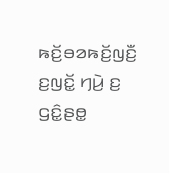ꤒꤢꤩ꤬ꤋꤤꤒꤢꤩ꤬ꤜꤢꤪ꤬ ꤢ꤬ꤜꤢꤩ꤭ ꤚꤣꤧ꤬ ꤢ꤬ ꤞꤢꤨ꤭ꤔꤥ꤭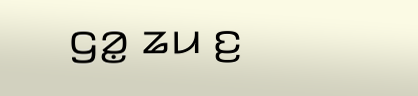ꤞꤤ꤭ ꤘꤣ ꤢ꤬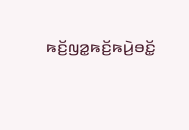ꤒꤢꤩ꤬ꤜꤤ꤭ꤒꤢꤩ꤬ꤒꤣꤧ꤬ꤋꤢꤩ꤭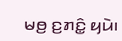ꤗꤥ꤬ ꤢ꤬ꤊꤢꤨ꤭ ꤟꤣꤧ꤯